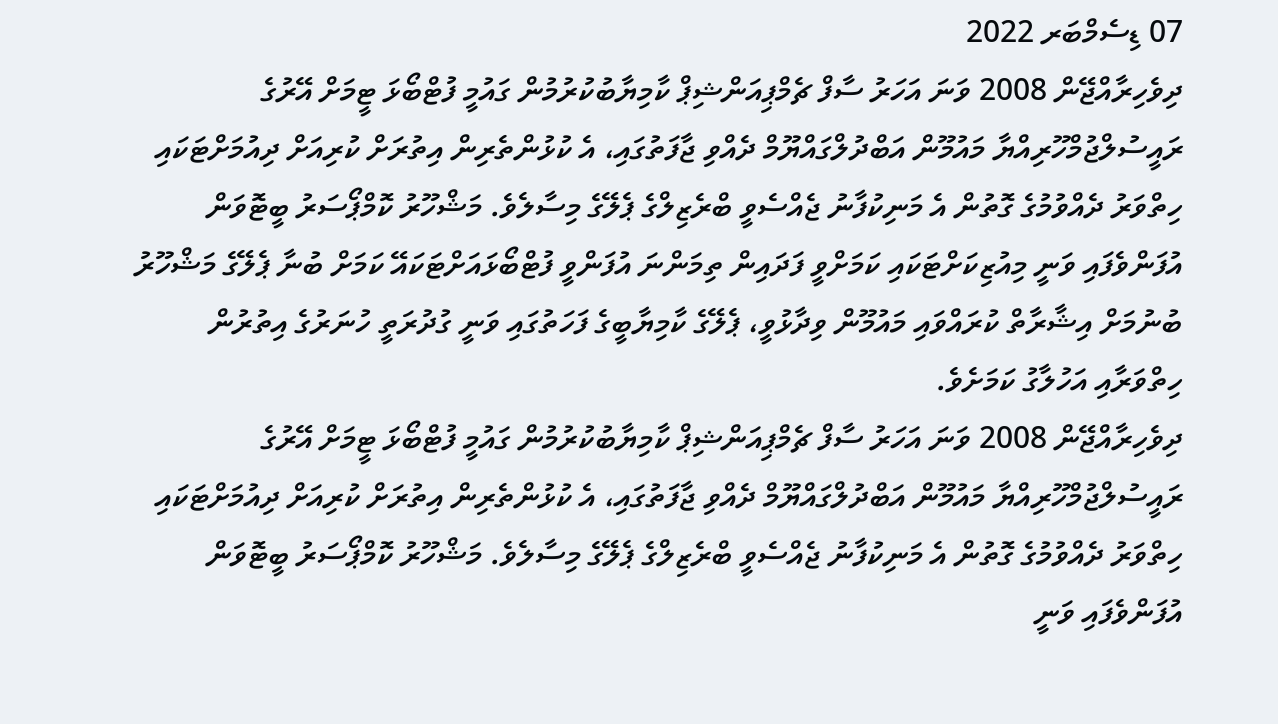07 ޑިސެމްބަރ 2022
ދިވެހިރާއްޖޭން 2008 ވަނަ އަހަރު ސާފް ޗެމްޕިއަންޝިޕް ކާމިޔާބުކުރުމުން ގައުމީ ފުޓްބޯޅަ ޓީމަށް އޭރުގެ ރައީސުލްޖުމްހޫރިއްޔާ މައުމޫން އަބްދުލްގައްޔޫމް ދެއްވި ޖާފަތުގައި، އެ ކުޅުންތެރިން އިތުރަށް ކުރިއަށް ދިއުމަށްޓަކައި ހިތްވަރު ދެއްވުމުގެ ގޮތުން އެ މަނިކުފާނު ޖެއްސެވީ ބްރެޒިލްގެ ޕެލޭގެ މިސާލެވެ. މަޝްހޫރު ކޮމްޕޯސަރު ބީޓޮވަން އުފަންވެފައި ވަނީ މިއުޒިކަށްޓަކައި ކަމަށްވީ ފަދައިން ތިމަންނަ އުފަންވީ ފުޓްބޯޅައަށްޓަކައޭ ކަމަށް ބުނާ ޕެލޭގެ މަޝްހޫރު ބުނުމަށް އިޝާރާތް ކުރައްވައި މައުމޫން ވިދާޅުވީ، ޕެލޭގެ ކާމިޔާބީގެ ފަހަތުގައި ވަނީ ގުދުރަތީ ހުނަރުގެ އިތުރުން ހިތްވަރާއި އަހުލާގު ކަމަށެވެ.
ދިވެހިރާއްޖޭން 2008 ވަނަ އަހަރު ސާފް ޗެމްޕިއަންޝިޕް ކާމިޔާބުކުރުމުން ގައުމީ ފުޓްބޯޅަ ޓީމަށް އޭރުގެ ރައީސުލްޖުމްހޫރިއްޔާ މައުމޫން އަބްދުލްގައްޔޫމް ދެއްވި ޖާފަތުގައި، އެ ކުޅުންތެރިން އިތުރަށް ކުރިއަށް ދިއުމަށްޓަކައި ހިތްވަރު ދެއްވުމުގެ ގޮތުން އެ މަނިކުފާނު ޖެއްސެވީ ބްރެޒިލްގެ ޕެލޭގެ މިސާލެވެ. މަޝްހޫރު ކޮމްޕޯސަރު ބީޓޮވަން އުފަންވެފައި ވަނީ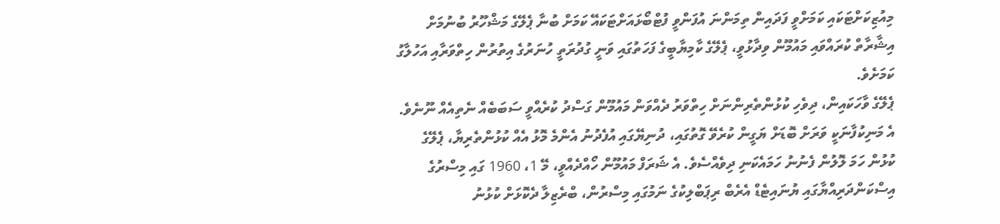މިއުޒިކަށްޓަކައި ކަމަށްވީ ފަދައިން ތިމަންނަ އުފަންވީ ފުޓްބޯޅައަށްޓަކައޭ ކަމަށް ބުނާ ޕެލޭގެ މަޝްހޫރު ބުނުމަށް އިޝާރާތް ކުރައްވައި މައުމޫން ވިދާޅުވީ، ޕެލޭގެ ކާމިޔާބީގެ ފަހަތުގައި ވަނީ ގުދުރަތީ ހުނަރުގެ އިތުރުން ހިތްވަރާއި އަހުލާގު ކަމަށެވެ.
ޕެލޭގެ ވާހަކައިން، ދިވެހި ކުޅުންތެރިންނަށް ހިތްވަރު ދެއްވަން މައުމޫން ގަސްދު ކުރެއްވީ ސަބަބެއް ނެތިއެއް ނޫނެވެ. އެ މަނިކުފާނަކީ ވަރަށް ބޮޑަށް ޔަގީން ކުރެވޭ ގޮތުގައި، ދުނިޔޭގައި އުފެދުނު އެންމެ މޮޅު އެއް ކުޅުންތެރިޔާ، ޕެލޭގެ ކުޅުން ހަމަ ލޮލުން ފެނުނު ހަމައެކަނި ދިވެއްސެވެ. އެ ޝަރަފް މައުމޫން ހޯއްދެއްވީ، މޭ 1، 1960 ގައި މިސްރުގެ އިސްކަންދަރިއްޔާގައި ޔުނައިޓެޑް އެރެބް ރިޕަބްލިކުގެ ނަމުގައި މިސްރުން، ބްރެޒިލާ ދެކޮޅަށް ކުޅުނު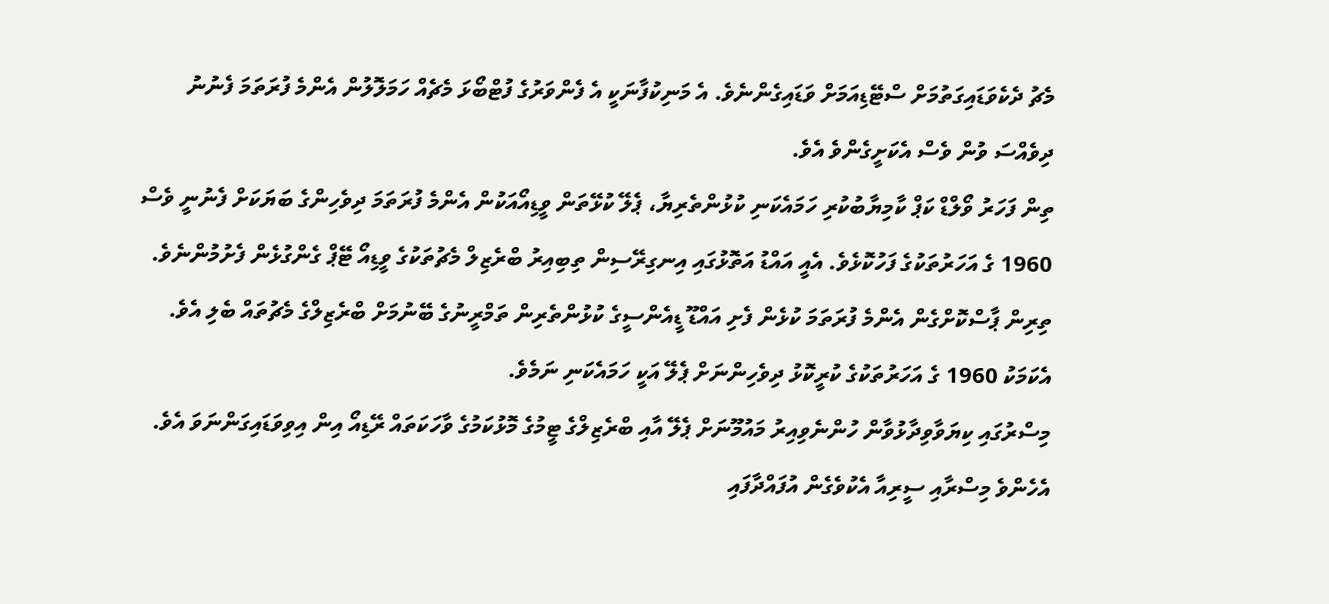މެޗު ދެކެވަޑައިގަތުމަށް ސްޓޭޑިއަމަށް ވަޑައިގެންނެވެ. އެ މަނިކުފާނަކީ އެ ފެންވަރުގެ ފުޓްބޯޅަ މެޗެއް ހަމަލޮލުން އެންމެ ފުރަތަމަ ފެނުނު ދިވެއްސަ ވުން ވެސް އެކަށީގެންވެ އެވެ.
ތިން ފަހަރު ވޯލްޑް ކަޕް ކާމިޔާބުކުރި ހަމައެކަނި ކުޅުންތެރިޔާ، ޕެލޭ ކުޅޭތަން ވީޑިއޯއަކުން އެންމެ ފުރަތަމަ ދިވެހިންގެ ބަޔަކަށް ފެނުނީ ވެސް 1960 ގެ އަހަރުތަކުގެ ފަހުކޮޅެވެ. އެއީ އައްޑު އަތޮޅުގައި އިނގިރޭސިން ތިބިއިރު ބްރެޒިލް މެޗުތަކުގެ ވީޑިއޯ ޓޭޕް ގެންގުޅެން ފެށުމުންނެވެ. ތިރިން ޕާސްކޮށްގެން އެންމެ ފުރަތަމަ ކުޅެން ފެށި އައްޑޫ ޑީއެންސީގެ ކުޅުންތެރިން ތަމްރީނުގެ ބޭނުމަށް ބްރެޒިލްގެ މެޗުތައް ބެލި އެވެ. އެކަމަކު 1960 ގެ އަހަރުތަކުގެ ކުރީކޮޅު ދިވެހިންނަށް ޕެލޭ އަކީ ހަމައެކަނި ނަމެވެ.
މިސްރުގައި ކިޔަވާވިދާޅުވާން ހުންނެވިއިރު މައުމޫނަށް ޕެލޭ އާއި ބްރެޒިލްގެ ޓީމުގެ މޮޅުކަމުގެ ވާހަކަތައް ރޭޑިއޯ އިން އިވިވަޑައިގަންނަވަ އެވެ. އެހެންވެ މިސްރާއި ސީރިއާ އެކުވެގެން އުފައްދާފައި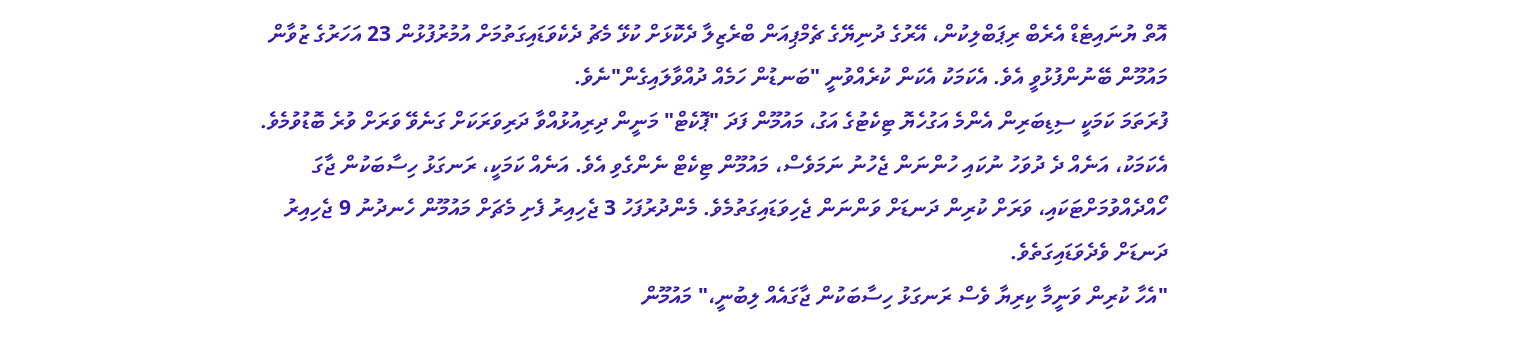އޮތް ޔުނައިޓެޑް އެރެބް ރިޕަބްލިކުން، އޭރުގެ ދުނިޔޭގެ ޗެމްޕިއަން ބްރެޒިލާ ދެކޮޅަށް ކުޅޭ މެޗު ދެކެވަޑައިގަތުމަށް އުމުރުފުޅުން 23 އަހަރުގެ ޒުވާން މައުމޫން ބޭނުންފުޅުވީ އެވެ. އެކަމަކު އެކަން ކުރެއްވުނީ "ބަނޑުން ހަމެއް ދުއްވާލައިގެން"ނެވެ.
ފުރަތަމަ ކަމަކީ ސިޑިބަރިން އެންމެ އަގުހެޔޮ ޓިކެޓުގެ އަގު، މައުމޫން ފަދަ "ޕޮކެޓް" މަނީން ދިރިއުޅުއްވާ ދަރިވަރަކަށް ގަނެވޭ ވަރަށް ވުރެ ބޮޑުވުމެވެ. އެކަމަކު، އަނެއް ދެ ދުވަހު ނުކައި ހުންނަން ޖެހުނު ނަމަވެސް، މައުމޫން ޓިކެޓް ނެންގެވި އެވެ. އަނެއް ކަމަކީ، ރަނގަޅު ހިސާބަކުން ޖާގަ ހޯއްދެއްވުމަށްޓަކައި، ވަރަށް ކުރިން ދަނޑަށް ވަންނަން ޖެހިވަޑައިގަތުމެވެ. މެންދުރުފަހު 3 ޖެހިއިރު ފެށި މެޗަށް މައުމޫން ހެނދުނު 9 ޖެހިއިރު ދަނޑަށް ވެދެވަޑައިގަތެވެ.
"އެހާ ކުރިން ވަނީމާ ކިރިޔާ ވެސް ރަނގަޅު ހިސާބަކުން ޖާގައެއް ލިބުނީ،" މައުމޫން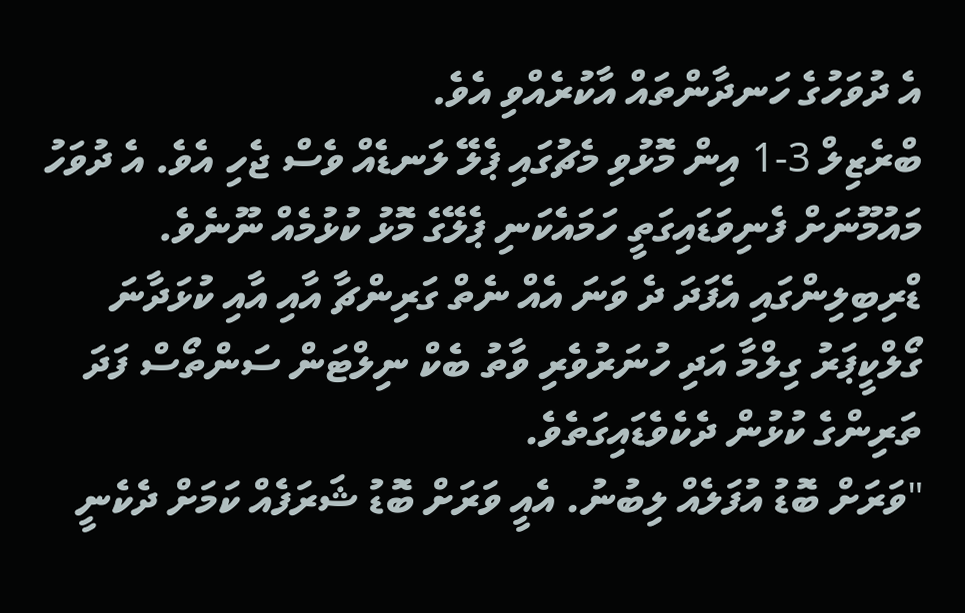އެ ދުވަހުގެ ހަނދާންތައް އާކުރެއްވި އެވެ.
ބްރެޒިލް 3-1 އިން މޮޅުވި މެޗުގައި ޕެލޭ ލަނޑެއް ވެސް ޖެހި އެވެ. އެ ދުވަހު މައުމޫނަށް ފެނިވަޑައިގަތީ ހަމައެކަނި ޕެލޭގެ މޮޅު ކުޅުމެއް ނޫނެވެ. ޑްރިބިލިންގައި އެފަދަ ދެ ވަނަ އެއް ނެތް ގަރިންޗާ އާއި އާއި ކުޅަދާނަ ގޯލްކީޕަރު ގިލްމާ އަދި ހުނަރުވެރި ވާތު ބެކް ނިލްޓަން ސަންތޯސް ފަދަ ތަރިންގެ ކުޅުން ދެކެވެޑައިގަތެވެ.
"ވަރަށް ބޮޑު އުފަލެއް ލިބުނު. އެއީ ވަރަށް ބޮޑު ޝަރަފެއް ކަމަށް ދެކެނީ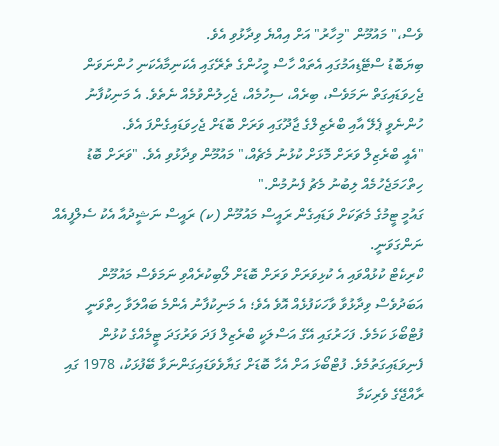ވެސް،" މައުމޫން "މިހާރު" އަށް އިއްޔެ ވިދާޅުވި އެވެ.
ބިޔަބޮޑު ސްޓޭޑިއަމުގައި އެތައް ހާސް މީހުންގެ ތެރޭގައި އެކަނިމާއެކަނި ހުންނަވަން ޖެހިވަޑައިގަތް ނަމަވެސް، ބިރެއް، ސިހުމެއް، ޖެހިލުންވުމެއް ނެތެވެ. އެ މަނިކުފާނު ހުންނެވީ ޕެލޭ އާއި ބްރެޒިލްގެ ޖާދޫގައި ވަރަށް ބޮޑަށް ޖެހިވަޑައިގެންފަ އެވެ.
"އެއީ ބްރެޒިލް ވަރަށް މޮޅަށް ކުޅުނު މެޗެއް،" މައުމޫން ވިދާޅުވި އެވެ. "ވަރަށް ބޮޑު ހިތްހަމަޖެހުމެއް ލިބުނު މެޗު ފެނުމުން."
ގައުމީ ޓީމުގެ މެޗަކަށް ވަޑައިގެން ރައީސް މައުމޫން (ކ) ރައީސް ނަޝީދުއާ އެކު ސެލްފީއެއް ނަންގަވަނީ.
ކްރިކެޓް ކުޅުއްވައި އެ ކުޅިވަރަށް ވަރަށް ބޮޑަށް ލޯބިކުރެއްވި ނަމަވެސް މައުމޫން އަބަދުވެސް ވިދާޅުވާ ވާހަކަފުޅެއް އޮވެ އެވެ؛ އެ މަނިކުފާނު އެންމެ ބައްލަވާ ހިތްވަނީ ފުޓްބޯޅަ ކަމެވެ. ފަހަރުގައި އޭގެ އަސްލަކީ ބްރެޒިލް ފަދަ ވަރުގަދަ ޓީމެއްގެ ކުޅުން ފެނިވަޑައިގަތުމެވެ. ފުޓްބޯޅަ އަށް އެހާ ބޮޑަށް ގަޔާވެވަޑައިގަންނަވާ ބޭފުޅަކު، 1978 ގައި ރާއްޖޭގެ ވެރިކަމާ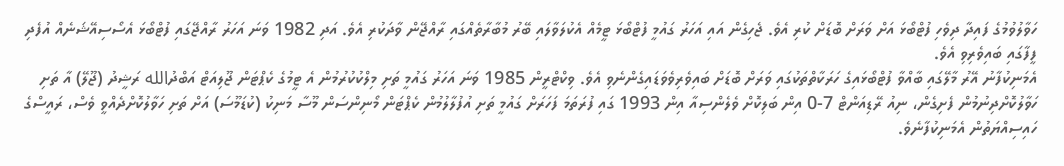ހަވާލުވުމުގެ ފައިދާ ދިވެހި ފުޓްބޯޅަ އަށް ވަރަށް ބޮޑަށް ކުރި އެވެ. ޖެހިގެން އައި އަހަރު ގައުމީ ފުޓްބޯޅަ ޓީމެއް އެކުލަވާލައި ބޭރު މުބާރާތެއްގައި ރާއްޖޭން ވާދަކުރި އެވެ. އަދި 1982 ވަނަ އަހަރު ރާއްޖޭގައި ފުޓްބޯޅަ އެސޯސިއޭޝަނެއް އުފެދި ފީފާގައި ބައިވެރިވި އެވެ.
އެމަނިކުފާނު އޭރު މާލޭގައި ބާއްވާ ފުޓްބޯޅައިގެ ހަރަކާތްތަކުގައި ވަރަށް ބޮޑަށް ބައިވެރިވެވަޑައިގެންނެވި އެވެ. ވިކްޓްރީން 1985 ވަނަ އަހަރު ގައުމީ ތަށި މިލްކުކުރުމުން އެ ޓީމުގެ ކެޕްޓަން ޖޫލިއަޓް އަބްދުالله ރަޝީދު (ޖޫލޭ) އާ ތަށި ހަވާލުކޮށްދިނުމުން ފެށިގެން، ނިއު ރޭޑިއަންޓް 7-0 އިން ބަލިކޮށް ވެލެންސިއާ އިން 1993 ގައި ފުރަތަމަ ފަހަރަށް ގައުމީ ތަށި އުފުލާލުމުން ކެޕްޓަން މޯނިންސަން މޫސާ މަނިކު (ކުޑަމޫސަ) އަށް ތަށި ހަވާލުކޮށްދެއްވީ ވެސް، ރައީސްގެ ހައިސިއްޔަތުން އެމަނިކުފާނެވެ.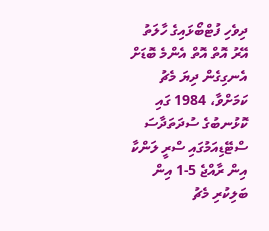ދިވެހި ފުޓްބޯޅައިގެ ހާލަތު އޭރު އޮތް އޮތް އެންމެ ބޮޑަށް އެނގިގެން ދިޔަ މެޗު ކަމަށްވާ، 1984 ގައި ކޮޅުނބުގެ ސުދަތަދާސަ ސްޓޭޑިއަމުގައި ސްރީ ލަންކާ އިން ރާއްޖެ 5-1 އިން ބަލިކުރި މެޗު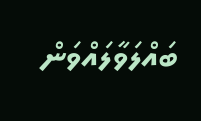ބައްލަވާލައްވަން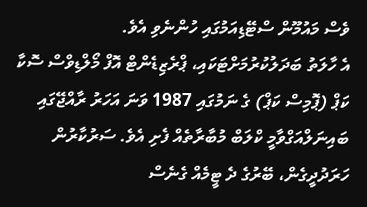ވެސް މައުމޫން ސްޓޭޑިއަމުގައި ހުންނެވި އެވެ.
އެ ހާލަތު ބަދަލުކުރުމަށްޓަކައި، ޕްރެޒިޑެންޓް އޮފް މޯލްޑިވްސް ސޮކާ ކަޕް (ޕޮމިސް ކަޕް) ގެ ނަމުގައި 1987 ވަނަ އަހަރު ރާއްޖޭގައި ބައިނަލްއަގްވާމީ ކްލަބް މުބާރާތެއް ފެށި އެވެ. ސަރުކާރުން ހަރަދުދީގެން، ބޭރުގެ ދެ ޓީމެއް ގެނެސް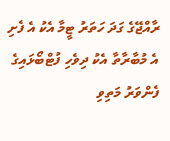ރާއްޖޭގެ ގަދަ ހަތަރު ޓީމާ އެކު އެ ފެށި އެ މުބާރާތާ އެކު ދިވެހި ފުޓްބޯޅައިގެ ފެންވަރު މަތިވި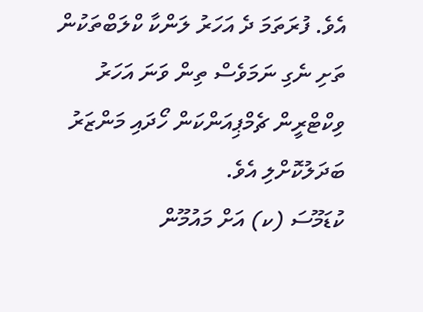އެވެ. ފުރަތަމަ ދެ އަހަރު ލަންކާ ކްލަބްތަކުން ތަށި ނެގި ނަމަވެސް ތިން ވަނަ އަހަރު ވިކްޓްރީން ޗެމްޕިއަންކަން ހޯދައި މަންޒަރު ބަދަލުކޮށްލި އެވެ.
ކުޑަމޫސަ (ކ) އަށް މައުމޫން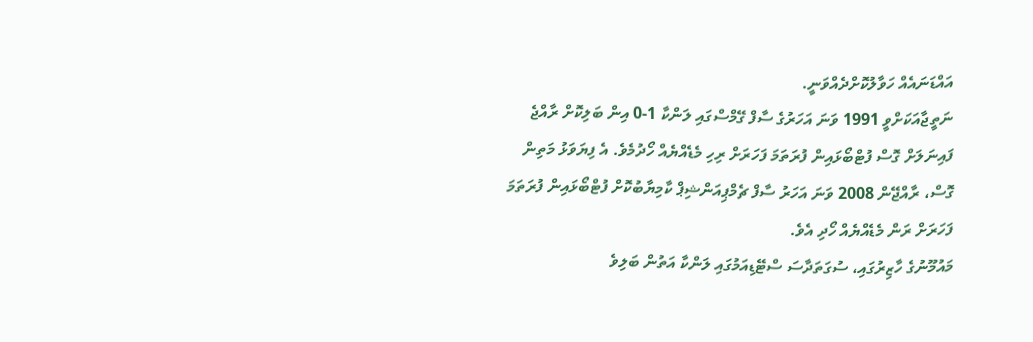އައްޑަނައެއް ހަވާލުކޮށްދެއްވަނީ.
ނަތީޖާއަކަށްވީ 1991 ވަނަ އަހަރުގެ ސާފް ގޭމްސްގައި ލަންކާ 1-0 އިން ބަލިކޮށް ރާއްޖެ ފައިނަލަށް ގޮސް ފުޓްބޯޅައިން ފުރަތަމަ ފަހަރަށް ރިހި މެޑެއްޔެއް ހޯދުމެވެ. އެ ފިޔަވަޅު މަތިން ގޮސް، ރާއްޖޭން 2008 ވަނަ އަހަރު ސާފް ޗެމްޕިއަންޝިޕް ކާމިޔާބުކޮށް ފުޓްބޯޅައިން ފުރަތަމަ ފަހަރަށް ރަން މެޑެއްޔެއް ހޯދި އެވެ.
މައުމޫނުގެ ހާޒިރުގައި، ސުގަތަދާސަ ސްޓޭޑިއަމުގައި ލަންކާ އަތުން ބަލިވެ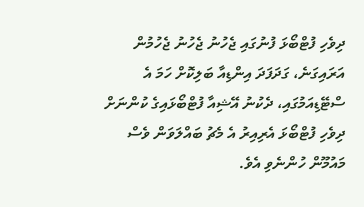ދިވެހި ފުޓްބޯޅަ ފުނުގައި ޖެހުނު ޖެހުނު ޖެހުމުން އަރައިގަނެ، ގަދަފަދަ އިންޑިއާ ބަލިކޮށް ހަމަ އެ ސްޓޭޑިއަމުގައި، ދެކުނު އޭޝިއާ ފުޓްބޯޅައިގެ ކުންނަށް ދިވެހި ފުޓްބޯޅަ އެރިއިރު އެ މެޗު ބައްލަވަން ވެސް މައުމޫން ހުންނެވި އެވެ.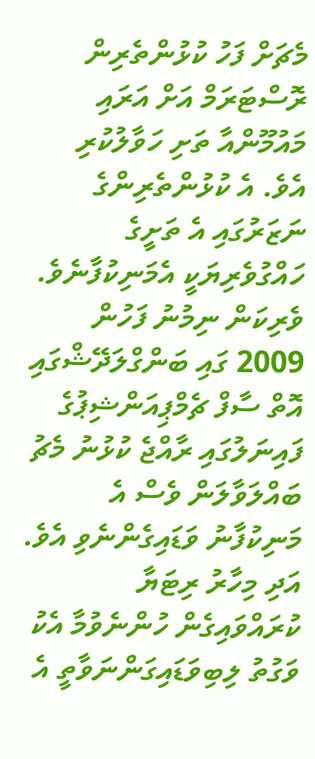މެޗަށް ފަހު ކުޅުންތެރިން ރޮސްޓަރަމް އަށް އަރައި މައުމޫންއާ ތަށި ހަވާލުކުރި އެވެ. އެ ކުޅުންތެރިންގެ ނަޒަރުގައި އެ ތަށީގެ ހައްގުވެރިޔަކީ އެމަނިކުފާނެވެ.
ވެރިކަން ނިމުނު ފަހުން 2009 ގައި ބަންގްލަދޭޝްގައި އޮތް ސާފް ޗެމްޕިއަންޝިޕުގެ ފައިނަލުގައި ރާއްޖެ ކުޅުނު މެޗު ބައްލަވާލަން ވެސް އެ މަނިކުފާނު ވަޑައިގެންނެވި އެވެ. އަދި މިހާރު ރިޓަޔާ ކުރައްވައިގެން ހުންނެވުމާ އެކު ވަގުތު ލިބިވަޑައިގަންނަވާތީ އެ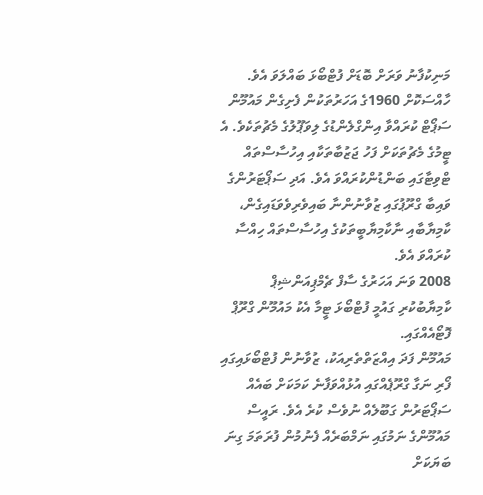މަނިކުފާނު ވަރަށް ބޮޑަށް ފުޓްބޯޅަ ބައްލަވަ އެވެ. ހާއްސަކޮށް 1960ގެ އަހަރުތަކުން ފެށިގެން މައުމޫން ސަޕޯޓް ކުރައްވާ އިންގްލެންޑުގެ ލިވަޕޫލުގެ މެޗުތަކެވެ. އެ ޓީމުގެ މެޗުތަކަށް ފަހު ޖަޒުބާތަކާއި އިހުސާސްތައް ޓްވިޓާގައި ބަންޑުންކުރައްވަ އެވެ. އަދި ސަޕޯޓަރުންގެ ވައިބާ ގްރޫޕުގައި ޒުވާނުންނާ ބައިވެރިވެވަޑައިގެން، ކާމިޔާބާއި ނާކާމިޔާބީތަކުގެ އިހުސާސްތައް ހިއްސާ ކުރައްވަ އެވެ.
2008 ވަނަ އަހަރުގެ ސާފް ޗެމްޕިއަންޝިޕް ކާމިޔާބުކުރި ގައުމީ ފުޓްބޯޅަ ޓީމާ އެކު މައުމޫން ގްރޫޕް ފޮޓޯއެއްގައި.
މައުމޫން ފަދަ އިއްޒަތްތެރިއަކު، ޒުވާނުން ފުޓްބޯޅައިގައި ފޯރި ނަގާ ގްރޫޕެއްގައި އުޅުއްވަފާނެ ކަމަކަށް ބައެއް ސަޕޯޓަރުން ގަބޫލެއް ނުވެސް ކުރެ އެވެ. ރައީސް މައުމޫންގެ ނަމުގައި ނަމްބަރެއް ފެނުމުން ފުރަތަމަ ގިނަ ބަޔަކަށް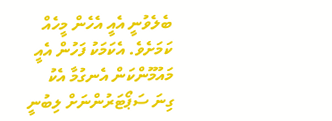ބެލެވުނީ އެއީ އެހެން މީހެއް ކަމަށެވެ. އެކަމަކު ފަހުން އެއީ މައުމޫންކަން އެނގުމާ އެކު ގިނަ ސަޕޯޓަރުންނަށް ލިބުނީ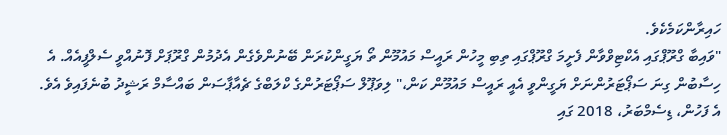ހައިރާންކަމެކެވެ.
"ވައިބާ ގްރޫޕްގައި އެކްޓިވްވާން ފެށީމަ ގްރޫޕްގައި ތިބި މީހުން ރައީސް މައުމޫން ތޯ ޔަގީންކުރަން ބޭނުންވެގެން އެދުމުން ގްރޫޕަށް ފޮނުއްވީ ސެލްފީއެއް. އެ ހިސާބުން ގިނަ ސަޕޯޓަރުންނަށް ޔަގީންވީ އެއީ ރައީސް މައުމޫން ކަން،" ލިވަޕޫލް ސަޕޯޓަރުންގެ ކްލަބްގެ ޗެއާޕާސަން ބައްސާމް ރަޝީދު ބުނެފައިވެ އެވެ.
އެ ފަހުން، ޑިސެމްބަރު، 2018 ގައި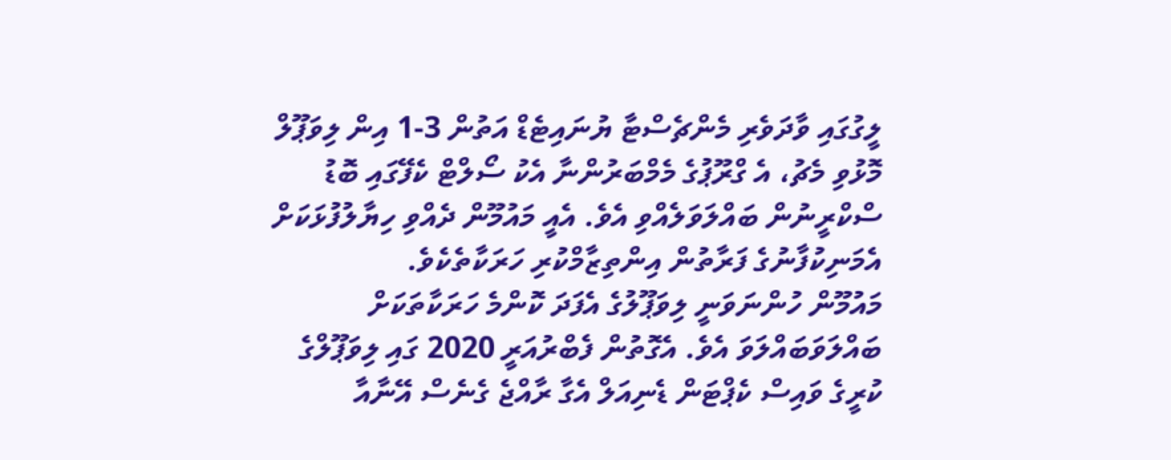ލީގުގައި ވާދަވެރި މެންޗެސްޓާ ޔުނައިޓެޑް އަތުން 3-1 އިން ލިވަޕޫލް މޮޅުވި މެޗު، އެ ގްރޫޕުގެ މެމްބަރުންނާ އެކު ސޯލްޓް ކެފޭގައި ބޮޑު ސްކްރީނުން ބައްލަވަލެއްވި އެވެ. އެއީ މައުމޫން ދެއްވި ހިޔާލުފުޅަކަށް އެމަނިކުފާނުގެ ފަރާތުން އިންތިޒާމްކުރި ހަރަކާތެކެވެ.
މައުމޫން ހުންނަވަނީ ލިވަޕޫލުގެ އެފަދަ ކޮންމެ ހަރަކާތަކަށް ބައްލަވަބައްލަވަ އެވެ. އެގޮތުން ފެބްރުއަރީ 2020 ގައި ލިވަޕޫލްގެ ކުރީގެ ވައިސް ކެޕްޓަން ޑެނިއަލް އެގާ ރާއްޖެ ގެނެސް އޭނާއާ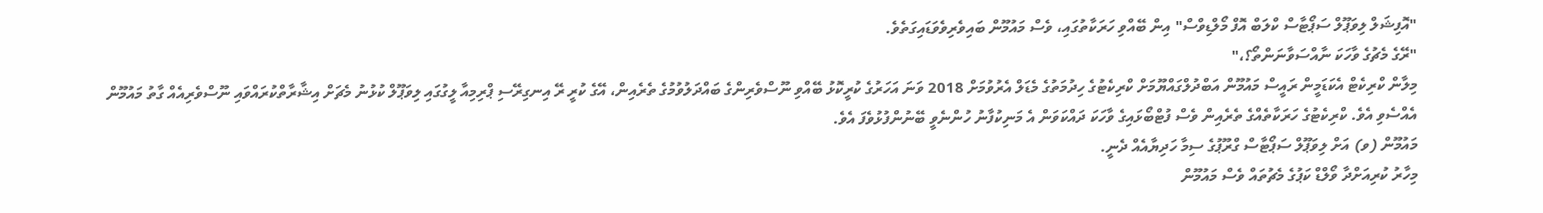"އޮފިޝަލް ލިވަޕޫލް ސަޕޯޓާސް ކްލަބް އޮފް މޯލްޑިވްސް" އިން ބޭއްވި ހަރަކާތުގައި، ވެސް މައުމޫން ބައިވެރިވެވަޑައިގަތެވެ.
"ރޭގެ މެޗުގެ ވާހަކަ ނާއްސަވާނަންތޯ؟،"
މިލާން ކްރިކެޓް އެކަޑަމީން ރައީސް މައުމޫން އަބްދުލްގައްޔޫމަށް ކްރިކެޓުގެ ހިދުމަތުގެ މެޑަލް އެރުވުމަށް 2018 ވަނަ އަހަރުގެ ކުރީކޮޅު ބޭއްވި ނޫސްވެރިންގެ ބައްދަލުވުމުގެ ތެރެއިން، އޭގެ ކުރީ ރޭ އިނގިރޭސި ޕްރިމިއާ ލީގުގައި ލިވަޕޫލް ކުޅުނު މެޗަށް އިޝާރާތްކުރައްވައި ނޫސްވެރިއެއް ގާތު މައުމޫން އެއްސެވި އެވެ. ކްރިކެޓުގެ ހަރަކާތެއްގެ ތެރެއިން ވެސް ފުޓްބޯޅައިގެ ވާހަކަ ދައްކަވަން އެ މަނިކުފާނު ހުންނެވީ ބޭނުންފުޅުވެފަ އެވެ.
މައުމޫން (ވ) އަށް ލިވަޕޫލް ސަޕޯޓާސް ގްރޫޕުގެ ސިމާ ހަދިޔާއެއް ދެނީ.
މިހާރު ކުރިއަށްދާ ވޯލްޑް ކަޕުގެ މެޗުތައް ވެސް މައުމޫން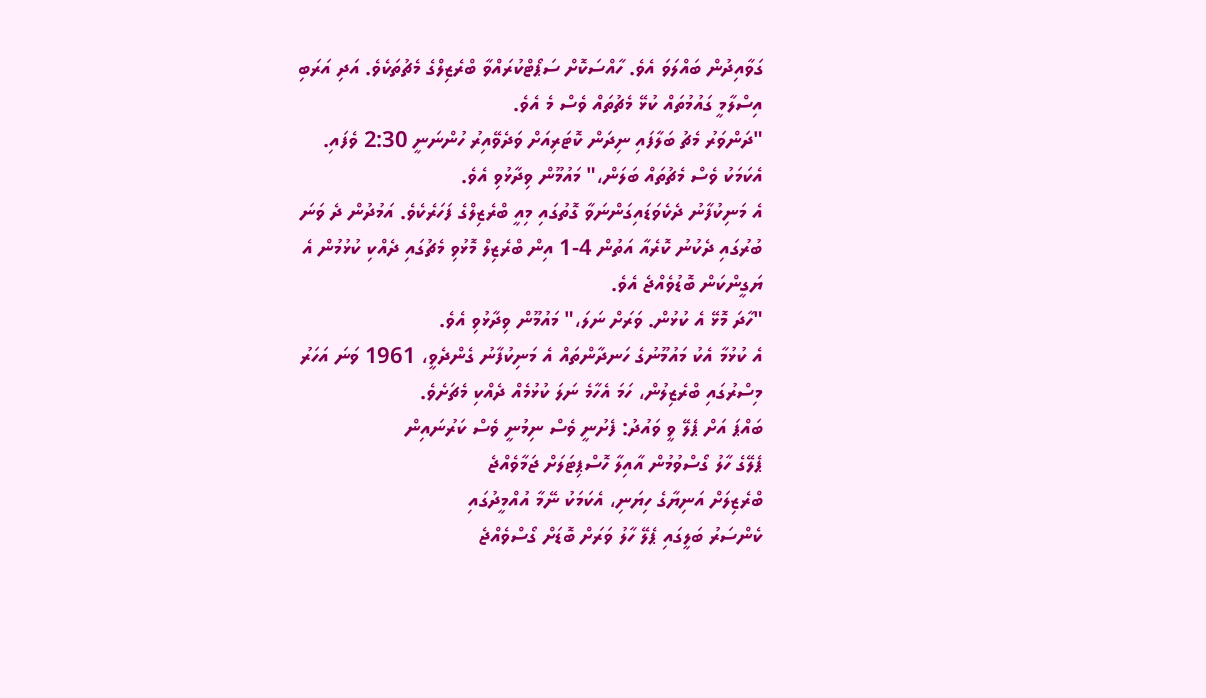ގަވާއިދުން ބައްލަވަ އެވެ. ހާއްސަކޮށް ސަޕޯޓްކުރައްވާ ބްރެޒިލްގެ މެޗުތަކެވެ. އަދި އަރަބި އިސްލާމީ ގައުމުތައް ކުޅޭ މެޗުތައް ވެސް މެ އެވެ.
"ދަންވަރު މެޗު ބަލާފައި ނިދަން ކޮޓަރިއަށް ވަދެވޭއިރު ހުންނަނީ 2:30 ވެފައި. އެކަމަކު ވެސް މެޗުތައް ބަލަން،" މައުމޫން ވިދާޅުވި އެވެ.
އެ މަނިކުފާނު ދެކެވަޑައިގަންނަވާ ގޮތުގައި މިއީ ބްރެޒިލްގެ ފަހަރެކެވެ. އަމުދުން ދެ ވަނަ ބުރުގައި ދެކުނު ކޮރެއާ އަތުން 4-1 އިން ބްރެޒިލް މޮޅުވި މެޗުގައި ދެއްކި ކުޅުމުން އެ ޔަގީންކަން ބޮޑުވެއްޖެ އެވެ.
"ހާދަ މޮޅޭ އެ ކުޅުން. ވަރަށް ނަލަ،" މައުމޫން ވިދާޅުވި އެވެ.
އެ ކުޅުމާ އެކު މައުމޫނުގެ ހަނދާންތައް އެ މަނިކުފާނު ގެންދެވީ، 1961 ވަނަ އަހަރު މިސްރުގައި ބްރެޒިލުން، ހަމަ އެހާމެ ނަލަ ކުޅުމެއް ދެއްކި މެޗަށެވެ.
ބައްޕަ އަށް ޕެލޭ ވީ ވައުދު: ފެށުނީ ވެސް ނިމުނީ ވެސް ކަރުނައިން
ޕެލޭގެ ހާލު ގޯސްވުމުން އާއިލާ ހޮސްޕިޓަލަށް ޖަމާވެއްޖެ
ބްރެޒިލަށް އަނިޔާގެ ހިޔަނި، އެކަމަކު ނޭމާ އުއްމީދުގައި
ކެންސަރު ބަލީގައި ޕެލޭ ހާލު ވަރަށް ބޮޑަށް ގޯސްވެއްޖެ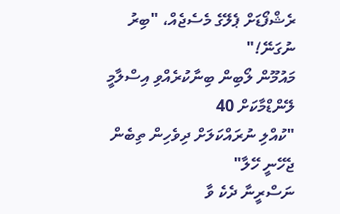ރެޝްފޯޑަށް ޕެލޭގެ މެސެޖެއް، "ބިރު ނުގަނޭ!"
މައުމޫން ލޯބިން ބިނާކުރެއްވި އިސްލާމީ ލޭންޑްމާކަށް 40
"ކުއްލި ނުރައްކަލަށް ދިވެހިން ތިބެން ޖެހޭނީ ހޭލާ"
ނަސްރީނާ ދެކެ ވާ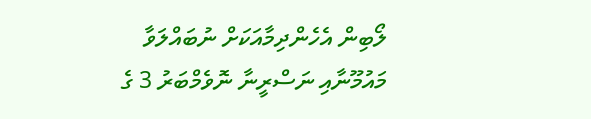ލޯބިން އެހެންދިމާއަކަށް ނުބައްލަވާ
މައުމޫނާއި ނަސްރީނާ ނޮވެމްބަރު 3 ގެ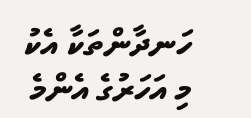ހަނދާންތަކާ އެކު
މި އަހަރުގެ އެންމެ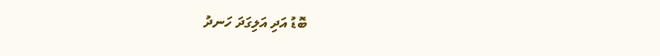ބޮޑު އަދި އަލިގަދަ ހަނދު